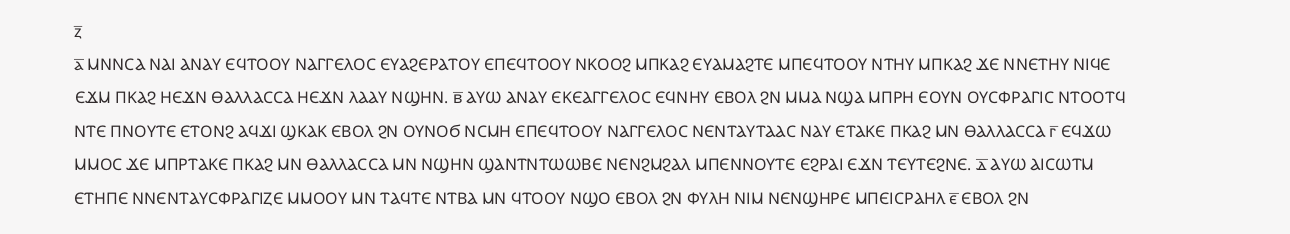ⲍ̅
ⲁ̅ ⲘⲚⲚⲤⲀ ⲚⲀⲒ ⲀⲚⲀⲨ ⲈϤⲦⲞⲞⲨ ⲚⲀⲄⲄⲈⲖⲞⲤ ⲈⲨⲀϨⲈⲢⲀⲦⲞⲨ ⲈⲠⲈϤⲦⲞⲞⲨ ⲚⲔⲞⲞϨ ⲘⲠⲔⲀϨ ⲈⲨⲀⲘⲀϨⲦⲈ ⲘⲠⲈϤⲦⲞⲞⲨ ⲚⲦⲎⲨ ⲘⲠⲔⲀϨ ϪⲈ ⲚⲚⲈⲦⲎⲨ ⲚⲒϤⲈ ⲈϪⲘ ⲠⲔⲀϨ ⲎⲈϪⲚ ⲐⲀⲖⲖⲀⲤⲤⲀ ⲎⲈϪⲚ ⲖⲀⲀⲨ ⲚϢⲎⲚ. ⲃ̅ ⲀⲨⲰ ⲀⲚⲀⲨ ⲈⲔⲈⲀⲄⲄⲈⲖⲞⲤ ⲈϤⲚⲎⲨ ⲈⲂⲞⲖ ϨⲚ ⲘⲘⲀ ⲚϢⲀ ⲘⲠⲢⲎ ⲈⲞⲨⲚ ⲞⲨⲤⲪⲢⲀⲄⲒⲤ ⲚⲦⲞⲞⲦϤ ⲚⲦⲈ ⲠⲚⲞⲨⲦⲈ ⲈⲦⲞⲚϨ ⲀϤϪⲒ ϢⲔⲀⲔ ⲈⲂⲞⲖ ϨⲚ ⲞⲨⲚⲞϬ ⲚⲤⲘⲎ ⲈⲠⲈϤⲦⲞⲞⲨ ⲚⲀⲄⲄⲈⲖⲞⲤ ⲚⲈⲚⲦⲀⲨⲦⲀⲀⲤ ⲚⲀⲨ ⲈⲦⲀⲔⲈ ⲠⲔⲀϨ ⲘⲚ ⲐⲀⲖⲖⲀⲤⲤⲀ ⲅ̅ ⲈϤϪⲰ ⲘⲘⲞⲤ ϪⲈ ⲘⲠⲢⲦⲀⲔⲈ ⲠⲔⲀϨ ⲘⲚ ⲐⲀⲖⲖⲀⲤⲤⲀ ⲘⲚ ⲚϢⲎⲚ ϢⲀⲚⲦⲚⲦⲰⲰⲂⲈ ⲚⲈⲚϨⲘϨⲀⲖ ⲘⲠⲈⲚⲚⲞⲨⲦⲈ ⲈϨⲢⲀⲒ ⲈϪⲚ ⲦⲈⲨⲦⲈϨⲚⲈ. ⲇ̅ ⲀⲨⲰ ⲀⲒⲤⲰⲦⲘ ⲈⲦⲎⲠⲈ ⲚⲚⲈⲚⲦⲀⲨⲤⲪⲢⲀⲄⲒⲌⲈ ⲘⲘⲞⲞⲨ ⲘⲚ ⲦⲀϤⲦⲈ ⲚⲦⲂⲀ ⲘⲚ ϤⲦⲞⲞⲨ ⲚϢⲞ ⲈⲂⲞⲖ ϨⲚ ⲪⲨⲖⲎ ⲚⲒⲘ ⲚⲈⲚϢⲎⲢⲈ ⲘⲠⲈⲒⲤⲢⲀⲎⲖ ⲉ̅ ⲈⲂⲞⲖ ϨⲚ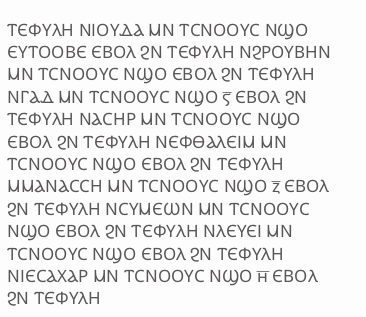ⲦⲈⲪⲨⲖⲎ ⲚⲒⲞⲨⲆⲀ ⲘⲚ ⲦⲤⲚⲞⲞⲨⲤ ⲚϢⲞ ⲈⲨⲦⲞⲞⲂⲈ ⲈⲂⲞⲖ ϨⲚ ⲦⲈⲪⲨⲖⲎ ⲚϨⲢⲞⲨⲂⲎⲚ ⲘⲚ ⲦⲤⲚⲞⲞⲨⲤ ⲚϢⲞ ⲈⲂⲞⲖ ϨⲚ ⲦⲈⲪⲨⲖⲎ ⲚⲄⲀⲆ ⲘⲚ ⲦⲤⲚⲞⲞⲨⲤ ⲚϢⲞ ⲋ̅ ⲈⲂⲞⲖ ϨⲚ ⲦⲈⲪⲨⲖⲎ ⲚⲀⲤⲎⲢ ⲘⲚ ⲦⲤⲚⲞⲞⲨⲤ ⲚϢⲞ ⲈⲂⲞⲖ ϨⲚ ⲦⲈⲪⲨⲖⲎ ⲚⲈⲪⲐⲀⲖⲈⲒⲘ ⲘⲚ ⲦⲤⲚⲞⲞⲨⲤ ⲚϢⲞ ⲈⲂⲞⲖ ϨⲚ ⲦⲈⲪⲨⲖⲎ ⲘⲘⲀⲚⲀⲤⲤⲎ ⲘⲚ ⲦⲤⲚⲞⲞⲨⲤ ⲚϢⲞ ⲍ̅ ⲈⲂⲞⲖ ϨⲚ ⲦⲈⲪⲨⲖⲎ ⲚⲤⲨⲘⲈⲰⲚ ⲘⲚ ⲦⲤⲚⲞⲞⲨⲤ ⲚϢⲞ ⲈⲂⲞⲖ ϨⲚ ⲦⲈⲪⲨⲖⲎ ⲚⲖⲈⲨⲈⲒ ⲘⲚ ⲦⲤⲚⲞⲞⲨⲤ ⲚϢⲞ ⲈⲂⲞⲖ ϨⲚ ⲦⲈⲪⲨⲖⲎ ⲚⲒⲈⲤⲀⲬⲀⲢ ⲘⲚ ⲦⲤⲚⲞⲞⲨⲤ ⲚϢⲞ ⲏ̅ ⲈⲂⲞⲖ ϨⲚ ⲦⲈⲪⲨⲖⲎ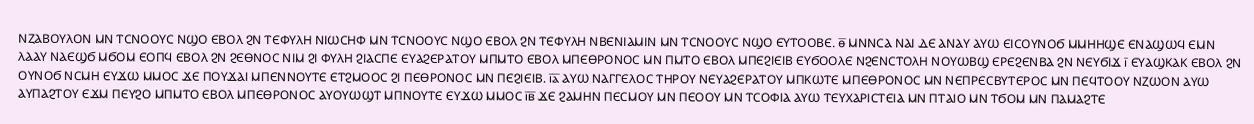ⲚⲌⲀⲂⲞⲨⲖⲞⲚ ⲘⲚ ⲦⲤⲚⲞⲞⲨⲤ ⲚϢⲞ ⲈⲂⲞⲖ ϨⲚ ⲦⲈⲪⲨⲖⲎ ⲚⲒⲰⲤⲎⲪ ⲘⲚ ⲦⲤⲚⲞⲞⲨⲤ ⲚϢⲞ ⲈⲂⲞⲖ ϨⲚ ⲦⲈⲪⲨⲖⲎ ⲚⲂⲈⲚⲒⲀⲘⲒⲚ ⲘⲚ ⲦⲤⲚⲞⲞⲨⲤ ⲚϢⲞ ⲈⲨⲦⲞⲞⲂⲈ. ⲑ̅ ⲘⲚⲚⲤⲀ ⲚⲀⲒ ⲆⲈ ⲀⲚⲀⲨ ⲀⲨⲰ ⲈⲒⲤⲞⲨⲚⲞϬ ⲘⲘⲎⲎϢⲈ ⲈⲚⲀϢⲰϤ ⲈⲘⲚ ⲖⲀⲀⲨ ⲚⲀⲈϢϬ ⲘϬⲞⲘ ⲈⲞⲠϤ ⲈⲂⲞⲖ ϨⲚ ϨⲈⲐⲚⲞⲤ ⲚⲒⲘ ϨⲒ ⲪⲨⲖⲎ ϨⲒⲀⲤⲠⲈ ⲈⲨⲀϨⲈⲢⲀⲦⲞⲨ ⲘⲠⲘⲦⲞ ⲈⲂⲞⲖ ⲘⲠⲈⲐⲢⲞⲚⲞⲤ ⲘⲚ ⲠⲘⲦⲞ ⲈⲂⲞⲖ ⲘⲠⲈϨⲒⲈⲒⲂ ⲈⲨϬⲞⲞⲖⲈ ⲚϨⲈⲚⲤⲦⲞⲖⲎ ⲚⲞⲨⲰⲂϢ ⲈⲢⲈϨⲈⲚⲂⲀ ϨⲚ ⲚⲈⲨϬⲒϪ ⲓ̅ ⲈⲨⲀϢⲔⲀⲔ ⲈⲂⲞⲖ ϨⲚ ⲞⲨⲚⲞϬ ⲚⲤⲘⲎ ⲈⲨϪⲰ ⲘⲘⲞⲤ ϪⲈ ⲠⲞⲨϪⲀⲒ ⲘⲠⲈⲚⲚⲞⲨⲦⲈ ⲈⲦϨⲘⲞⲞⲤ ϨⲒ ⲠⲈⲐⲢⲞⲚⲞⲤ ⲘⲚ ⲠⲈϨⲒⲈⲒⲂ. ⲓ̅ⲁ̅ ⲀⲨⲰ ⲚⲀⲄⲄⲈⲖⲞⲤ ⲦⲎⲢⲞⲨ ⲚⲈⲨⲀϨⲈⲢⲀⲦⲞⲨ ⲘⲠⲔⲰⲦⲈ ⲘⲠⲈⲐⲢⲞⲚⲞⲤ ⲘⲚ ⲚⲈⲠⲢⲈⲤⲂⲨⲦⲈⲢⲞⲤ ⲘⲚ ⲠⲈϤⲦⲞⲞⲨ ⲚⲌⲰⲞⲚ ⲀⲨⲰ ⲀⲨⲠⲀϨⲦⲞⲨ ⲈϪⲘ ⲠⲈⲨϨⲞ ⲘⲠⲘⲦⲞ ⲈⲂⲞⲖ ⲘⲠⲈⲐⲢⲞⲚⲞⲤ ⲀⲨⲞⲨⲰϢⲦ ⲘⲠⲚⲞⲨⲦⲈ ⲈⲨϪⲰ ⲘⲘⲞⲤ ⲓ̅ⲃ̅ ϪⲈ ϨⲀⲘⲎⲚ ⲠⲈⲤⲘⲞⲨ ⲘⲚ ⲠⲈⲞⲞⲨ ⲘⲚ ⲦⲤⲞⲪⲒⲀ ⲀⲨⲰ ⲦⲈⲨⲬⲀⲢⲒⲤⲦⲈⲒⲀ ⲘⲚ ⲠⲦⲀⲒⲞ ⲘⲚ ⲦϬⲞⲘ ⲘⲚ ⲠⲀⲘⲀϨⲦⲈ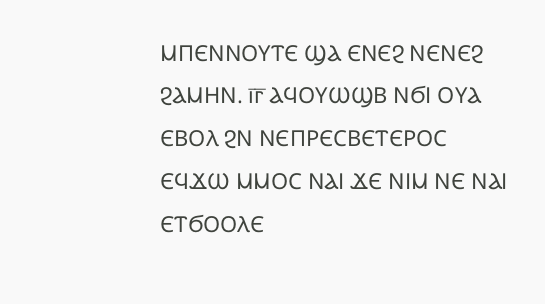ⲘⲠⲈⲚⲚⲞⲨⲦⲈ ϢⲀ ⲈⲚⲈϨ ⲚⲈⲚⲈϨ ϨⲀⲘⲎⲚ. ⲓ̅ⲅ̅ ⲀϤⲞⲨⲰϢⲂ ⲚϬⲒ ⲞⲨⲀ ⲈⲂⲞⲖ ϨⲚ ⲚⲈⲠⲢⲈⲤⲂⲈⲦⲈⲢⲞⲤ ⲈϤϪⲰ ⲘⲘⲞⲤ ⲚⲀⲒ ϪⲈ ⲚⲒⲘ ⲚⲈ ⲚⲀⲒ ⲈⲦϬⲞⲞⲖⲈ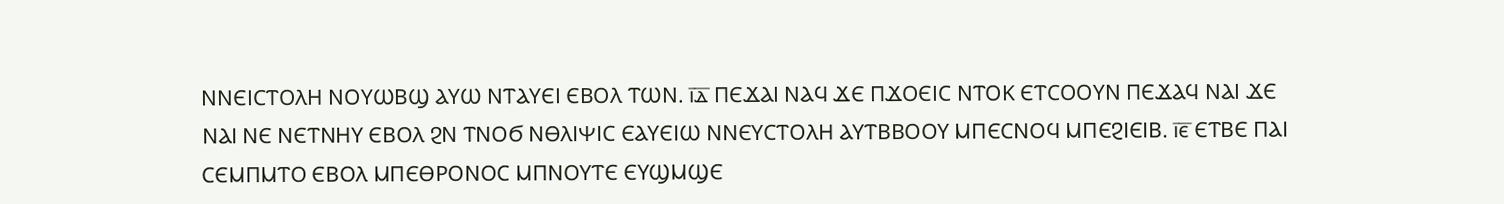ⲚⲚⲈⲒⲤⲦⲞⲖⲎ ⲚⲞⲨⲰⲂϢ ⲀⲨⲰ ⲚⲦⲀⲨⲈⲒ ⲈⲂⲞⲖ ⲦⲰⲚ. ⲓ̅ⲇ̅ ⲠⲈϪⲀⲒ ⲚⲀϤ ϪⲈ ⲠϪⲞⲈⲒⲤ ⲚⲦⲞⲔ ⲈⲦⲤⲞⲞⲨⲚ ⲠⲈϪⲀϤ ⲚⲀⲒ ϪⲈ ⲚⲀⲒ ⲚⲈ ⲚⲈⲦⲚⲎⲨ ⲈⲂⲞⲖ ϨⲚ ⲦⲚⲞϬ ⲚⲐⲖⲒⲮⲒⲤ ⲈⲀⲨⲈⲒⲰ ⲚⲚⲈⲨⲤⲦⲞⲖⲎ ⲀⲨⲦⲂⲂⲞⲞⲨ ⲘⲠⲈⲤⲚⲞϤ ⲘⲠⲈϨⲒⲈⲒⲂ. ⲓ̅ⲉ̅ ⲈⲦⲂⲈ ⲠⲀⲒ ⲤⲈⲘⲠⲘⲦⲞ ⲈⲂⲞⲖ ⲘⲠⲈⲐⲢⲞⲚⲞⲤ ⲘⲠⲚⲞⲨⲦⲈ ⲈⲨϢⲘϢⲈ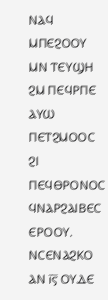ⲚⲀϤ ⲘⲠⲈϨⲞⲞⲨ ⲘⲚ ⲦⲈⲨϢⲎ ϨⲘ ⲠⲈϤⲢⲠⲈ ⲀⲨⲰ ⲠⲈⲦϨⲘⲞⲞⲤ ϨⲒ ⲠⲈϤⲐⲢⲞⲚⲞⲤ ϤⲚⲀⲢϨⲀⲒⲂⲈⲤ ⲈⲢⲞⲞⲨ. ⲚⲤⲈⲚⲀϨⲔⲞ ⲀⲚ ⲓ̅ⲋ̅ ⲞⲨⲆⲈ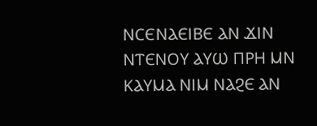ⲚⲤⲈⲚⲀⲈⲒⲂⲈ ⲀⲚ ϪⲒⲚ ⲚⲦⲈⲚⲞⲨ ⲀⲨⲰ ⲠⲢⲎ ⲘⲚ ⲔⲀⲨⲘⲀ ⲚⲒⲘ ⲚⲀϨⲈ ⲀⲚ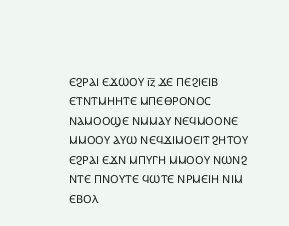ⲈϨⲢⲀⲒ ⲈϪⲰⲞⲨ ⲓ̅ⲍ̅ ϪⲈ ⲠⲈϨⲒⲈⲒⲂ ⲈⲦⲚⲦⲘⲎⲎⲦⲈ ⲘⲠⲈⲐⲢⲞⲚⲞⲤ ⲚⲀⲘⲞⲞϢⲈ ⲚⲘⲘⲀⲨ ⲚⲈϤⲘⲞⲞⲚⲈ ⲘⲘⲞⲞⲨ ⲀⲨⲰ ⲚⲈϤϪⲒⲘⲞⲈⲒⲦ ϨⲎⲦⲞⲨ ⲈϨⲢⲀⲒ ⲈϪⲚ ⲘⲠⲨⲄⲎ ⲘⲘⲞⲞⲨ ⲚⲰⲚϨ ⲚⲦⲈ ⲠⲚⲞⲨⲦⲈ ϤⲰⲦⲈ ⲚⲢⲘⲈⲒⲎ ⲚⲒⲘ ⲈⲂⲞⲖ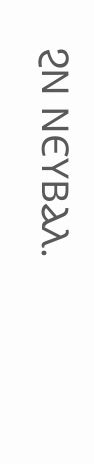ϨⲚ ⲚⲈⲨⲂⲀⲖ.